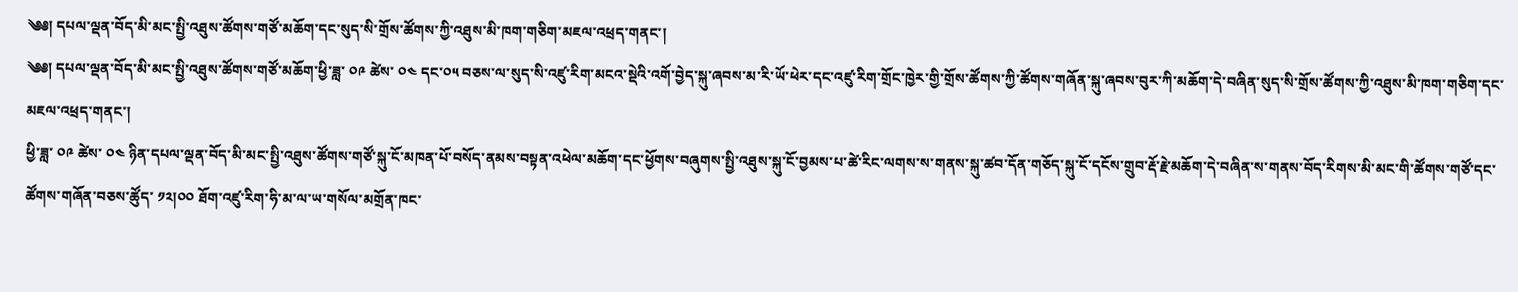༄༅། དཔལ་ལྡན་བོད་མི་མང་སྤྱི་འཐུས་ཚོགས་གཙོ་མཆོག་དང་སུད་སི་གྲོས་ཚོགས་ཀྱི་འཐུས་མི་ཁག་གཅིག་མཇལ་འཕྲད་གནང་།
༄༅། དཔལ་ལྡན་བོད་མི་མང་སྤྱི་འཐུས་ཚོགས་གཙོ་མཆོག་ཕྱི་ཟླ་ ༠༩ ཚེས་ ༠༤ དང་༠༥ བཅས་ལ་སུད་སི་འཛུ་རིག་མངའ་སྡེའི་འགོ་བྱེད་སྐུ་ཞབས་མ་རི་ཡོ་ཕེར་དང་འཛུ་རིག་གྲོང་ཁྱེར་གྱི་གྲོས་ཚོགས་ཀྱི་ཚོགས་གཞོན་སྐུ་ཞབས་བུར་ཀི་མཆོག་དེ་བཞིན་སུད་སི་གྲོས་ཚོགས་ཀྱི་འཐུས་མི་ཁག་གཅིག་དང་མཇལ་འཕྲད་གནང་།
ཕྱི་ཟླ་ ༠༩ ཚེས་ ༠༤ ཉིན་དཔལ་ལྡན་བོད་མི་མང་སྤྱི་འཐུས་ཚོགས་གཙོ་སྐུ་ངོ་མཁན་པོ་བསོད་ནམས་བསྟན་འཕེལ་མཆོག་དང་ཕྱོགས་བཞུགས་སྤྱི་འཐུས་སྐུ་ངོ་བྱམས་པ་ཚེ་རིང་ལགས་ས་གནས་སྐུ་ཚབ་དོན་གཅོད་སྐུ་ངོ་དངོས་གྲུབ་རྡོ་རྗེ་མཆོག་དེ་བཞིན་ས་གནས་བོད་རིགས་མི་མང་གི་ཚོགས་གཙོ་དང་ཚོགས་གཞོན་བཅས་ཚོུད་ ༡༢།༠༠ ཐོག་འཛུ་རིག་ཧི་མ་ལ་ཡ་གསོལ་མགྲོན་ཁང་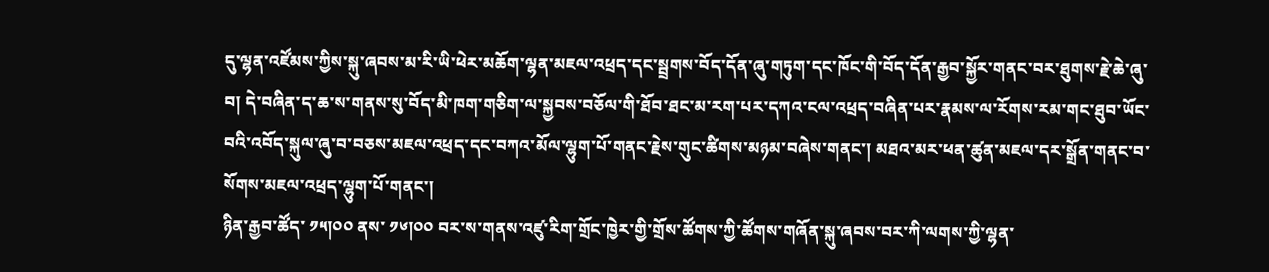དུ་ལྷན་འཛོམས་ཀྱིས་སྐུ་ཞབས་མ་རི་ཡི་ཕེར་མཆོག་ལྷན་མཇལ་འཕྲད་དང་སྦྲགས་བོད་དོན་ཞུ་གཏུག་དང་ཁོང་གི་བོད་དོན་རྒྱབ་སྐྱོར་གནང་བར་ཐུགས་རྗེ་ཆེ་ཞུ་བ། དེ་བཞིན་ད་ཆ་ས་གནས་སུ་བོད་མི་ཁག་གཅིག་ལ་སྐྱབས་བཅོལ་གི་ཐོབ་ཐང་མ་རག་པར་དཀའ་ངལ་འཕྲད་བཞིན་པར་རྣམས་ལ་རོགས་རམ་གང་ཐུབ་ཡོང་བའི་འབོད་སྐུལ་ཞུ་བ་བཅས་མཇལ་འཕྲད་དང་བཀའ་མོལ་ལྷུག་པོ་གནང་རྗེས་གུང་ཚིགས་མཉམ་བཞེས་གནང་། མཐའ་མར་ཕན་ཚུན་མཇལ་དར་སྒྲོན་གནང་བ་སོགས་མཇལ་འཕྲད་ལྷུག་པོ་གནང་།
ཉིན་རྒྱབ་ཚོད་ ༡༥།༠༠ ནས་ ༡༦།༠༠ བར་ས་གནས་འཛུ་རིག་གྲོང་ཁྱེར་གྱི་གྲོས་ཚོགས་ཀྱི་ཚོགས་གཞོན་སྐུ་ཞབས་བར་ཀི་ལགས་ཀྱི་ལྷན་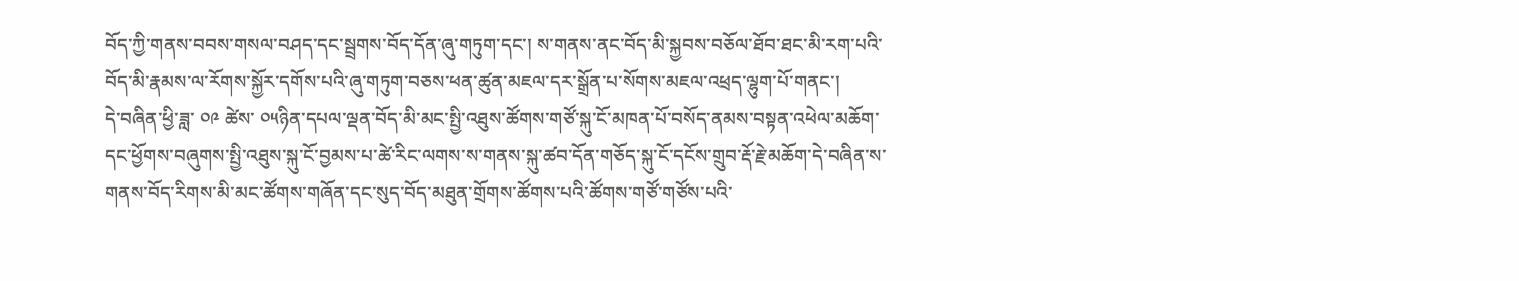བོད་ཀྱི་གནས་བབས་གསལ་བཤད་དང་སྦྲགས་བོད་དོན་ཞུ་གཏུག་དང་། ས་གནས་ནང་བོད་མི་སྐྱབས་བཅོལ་ཐོབ་ཐང་མི་རག་པའི་བོད་མི་རྣམས་ལ་རོགས་སྐྱོར་དགོས་པའི་ཞུ་གཏུག་བཅས་ཕན་ཚུན་མཇལ་དར་སྒྲོན་པ་སོགས་མཇལ་འཕྲད་ལྷུག་པོ་གནང་།
དེ་བཞིན་ཕྱི་ཟླ་ ༠༩ ཚེས་ ༠༥ཉིན་དཔལ་ལྡན་བོད་མི་མང་སྤྱི་འཐུས་ཚོགས་གཙོ་སྐུ་ངོ་མཁན་པོ་བསོད་ནམས་བསྟན་འཕེལ་མཆོག་དང་ཕྱོགས་བཞུགས་སྤྱི་འཐུས་སྐུ་ངོ་བྱམས་པ་ཚེ་རིང་ལགས་ས་གནས་སྐུ་ཚབ་དོན་གཅོད་སྐུ་ངོ་དངོས་གྲུབ་རྡོ་རྗེ་མཆོག་དེ་བཞིན་ས་གནས་བོད་རིགས་མི་མང་ཚོགས་གཞོན་དང་སུད་བོད་མཐུན་གྲོགས་ཚོགས་པའི་ཚོགས་གཙོ་གཙོས་པའི་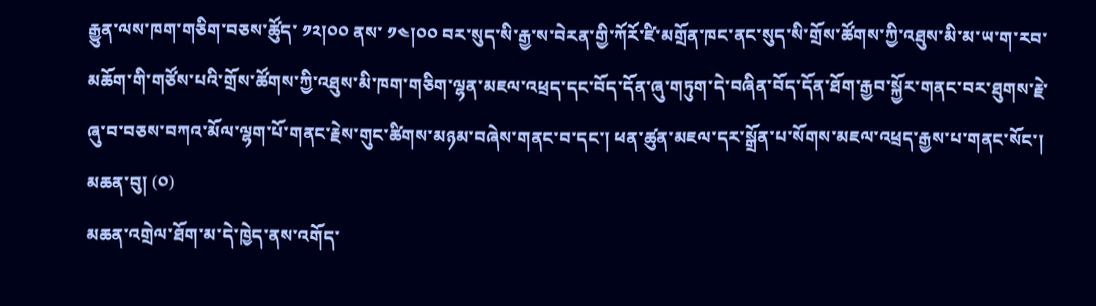རྒྱུན་ལས་ཁག་གཅིག་བཅས་ཚོུད་ ༡༢།༠༠ ནས་ ༡༤།༠༠ བར་སུད་སི་རྒྱ་ས་བེརན་གྱི་ཀོརོ་ཛི་མགྲོན་ཁང་ནང་སུད་སི་གྲོས་ཚོགས་ཀྱི་འཐུས་མི་མ་ཡ་ག་རབ་མཆོག་གི་གཙོས་པའི་གྲོས་ཚོགས་ཀྱི་འཐུས་མི་ཁག་གཅིག་ལྷན་མཇལ་འཕྲད་དང་བོད་དོན་ཞུ་གཏུག་དེ་བཞིན་བོད་དོན་ཐོག་རྒྱབ་སྐྱོར་གནང་བར་ཐུགས་རྗེ་ཞུ་བ་བཅས་བཀའ་མོལ་ལྷག་པོ་གནང་རྗེས་གུང་ཚིགས་མཉམ་བཞེས་གནང་བ་དང་། ཕན་ཚུན་མཇལ་དར་སྒྲོན་པ་སོགས་མཇལ་འཕྲད་རྒྱས་པ་གནང་སོང་།
མཆན་བུ། (༠)
མཆན་འགྲེལ་ཐོག་མ་དེ་ཁྱེད་ནས་འགོད་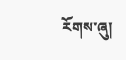རོགས་ཞུ།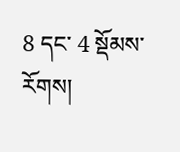8 དང་ 4 སྡོམས་རོགས།